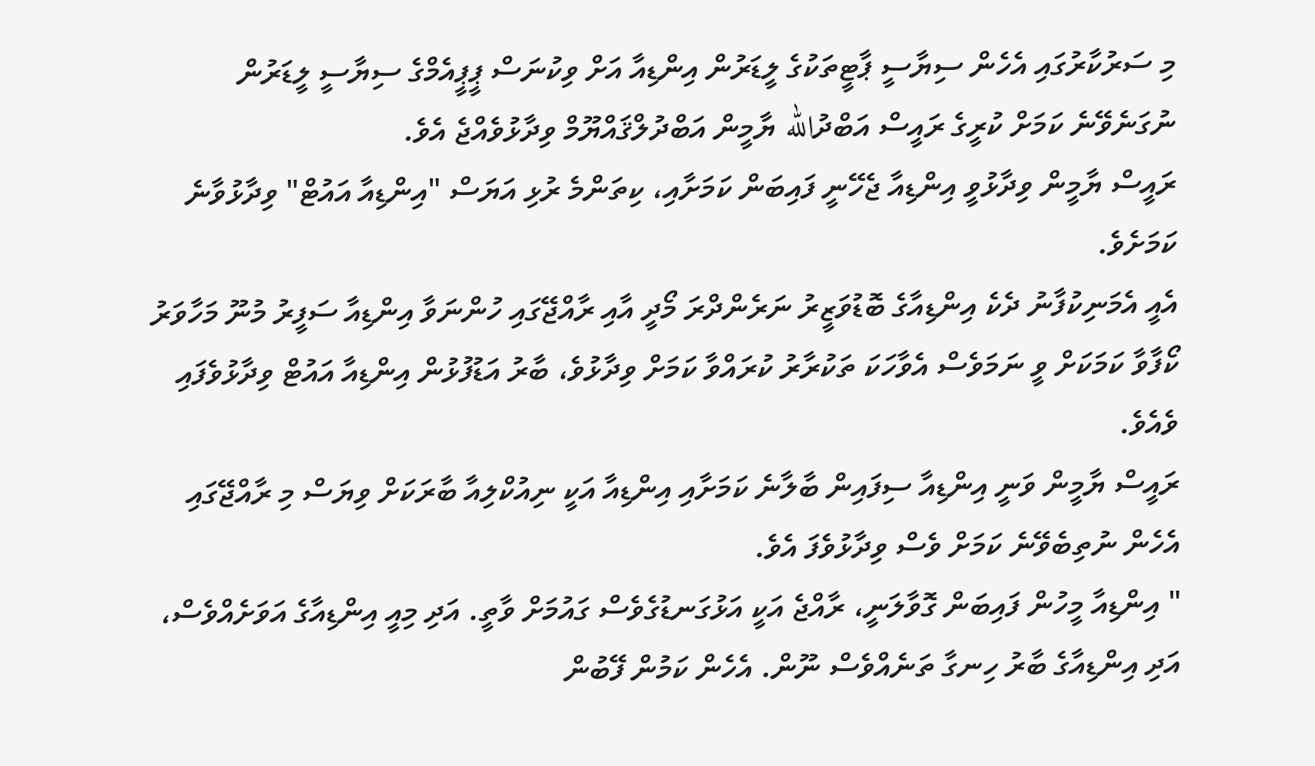މި ސަރުކާރުގައި އެހެން ސިޔާސީ ޕާޓީތަކުގެ ލީޑަރުން އިންޑިއާ އަށް ވިކުނަސް ޕީޕީއެމްގެ ސިޔާސީ ލީޑަރުން ނުގަނެވޭނެ ކަމަށް ކުރީގެ ރައީސް އަބްދުالله ޔާމީން އަބްދުލްޤައްޔޫމް ވިދާޅުވެއްޖެ އެވެ.
ރައީސް ޔާމީން ވިދާޅުވީ އިންޑިއާ ޖެހޭނީ ފައިބަން ކަމަށާއި، ކިތަންމެ ރުޅި އަޔަސް "އިންޑިއާ އައުޓް" ވިދާޅުވާނެ ކަމަށެވެ.
އެއީ އެމަނިކުފާނު ދެކެ އިންޑިއާގެ ބޮޑުވަޒީރު ނަރެންދްރަ މޯދީ އާއި ރާއްޖޭގައި ހުންނަވާ އިންޑިއާ ސަފީރު މުނޫ މަހާވަރު ކޯފާވާ ކަމަކަށް ވީ ނަމަވެސް އެވާހަކަ ތަކުރާރު ކުރައްވާ ކަމަށް ވިދާޅުވެ، ބާރު އަޑުފުޅުން އިންޑިއާ އައުޓް ވިދާޅުވެފައި ވެއެވެ.
ރައީސް ޔާމީން ވަނީ އިންޑިއާ ސިފައިން ބާލާނެ ކަމަށާއި އިންޑިއާ އަކީ ނިއުކްލިއާ ބާރަކަށް ވިޔަސް މި ރާއްޖޭގައި އެހެން ނުތިބެވޭނެ ކަމަށް ވެސް ވިދާޅުވެފަ އެވެ.
" އިންޑިއާ މީހުން ފައިބަން ގޮވާލަނީ، ރާއްޖެ އަކީ އަޅުގަނޑުގެވެސް ގައުމަށް ވާތީ. އަދި މިއީ އިންޑިއާގެ އަވަށެއްވެސް، އަދި އިންޑިއާގެ ބާރު ހިނގާ ތަނެއްވެސް ނޫން. އެހެން ކަމުން ފޭބުން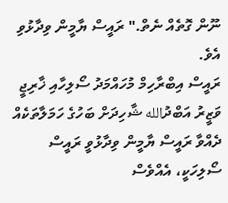ނޫން ގޮތެއް ނެތް." ރައީސް ޔާމީން ވިދާޅުވި އެވެ.
ރައީސް އިބްރާހިމް މުހައްމަދު ސޯލިހާއި ޚާރިޖީ ވަޒީރު އަބްދުالله ޝާހިދަށް ބަހުގެ ހަމަލާތަކެއް ދެއްވާ ރައީސް ޔާމީން ވިދާޅުވީ ރައީސް ސޯލިހަކީ، އެއްވެސް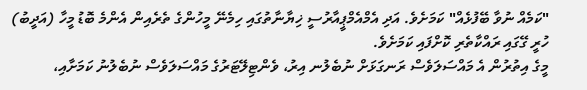"ކަމެއް ނުވާ ބޭފުޅެއް" ކަމަށެވެ. އަދި އެމްއެމްޕީއާރުސީ ޚިޔާނާތުގައި ހިމެނޭ މީހުންގެ ތެރެއިން އެންމެ ބޮޑު މީހާ (އަދީބު) ހުރީ ގޭގައި ރައްކާތެރި ކޮށްފައި ކަމަށެވެ.
މީގެ އިތުރުން އެ މައްސަލަވެސް ރަނގަޅަށް ނުބެލުނ އިރު، ވެންޓިލޭޓަރުގެ މައްސަލަވެސް ނުބެލުނު ކަމަށާއި،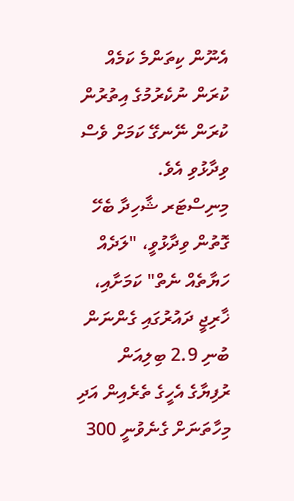އެނޫން ކިތަންމެ ކަމެއް ކުރަން ނުކެރުމުގެ އިތުރުން ކުރަން ނޭނގޭ ކަމަށް ވެސް ވިދާޅުވި އެވެ.
މިނިސްޓަރ ޝާހިދާ ބެހޭ ގޮތުން ވިދާޅުވީ، "ލަދެއް ހަޔާތެއް ނެތް" ކަމަށާއި، ޚާރިޖީ ދައުރުގައި ގެންނަން ބުނި 2.9 ބިލިއަން ރުފިޔާގެ އެހީގެ ތެރެއިން އަދި މިހާތަނަށް ގެނެވުނީ 300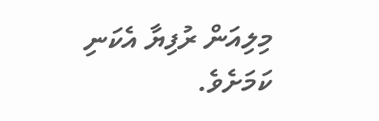މިލިއަން ރުފިޔާ އެކަނި ކަމަށެވެ.